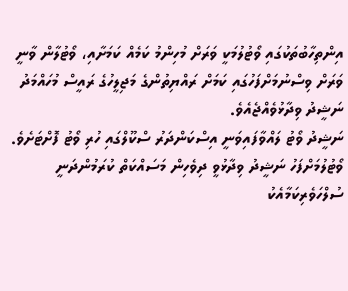އިންތިހާބުތަކުގައި ވޯޓުލުމަކީ ވަރަށް މުހިންމު ކަމެއް ކަމަށާއި، ވޯޓުލާން ވާނީ ވަރަށް ވިސްނުމަށްފަހުގައި ކަމަށް ރައްޔިތުންގެ މަޖިލީހުގެ ރައީސް މުހައްމަދު ނަޝީދު ވިދާޅުވެއްޖެއެވެ.
ނަޝީދު ވޯޓު ލައްވާފައިވަނީ އިސްކަންދަރު ސްކޫލްގައި ހުރި ވޯޓު ފޮށްޓަށެވެ. ވޯޓުލުމަށްފަހު ނަޝީދު ވިދާޅުވީ ދިވެހިން މަސައްކަތް ކުރަމުންދަނީ ސުލްހަވެރިކަމާއެކު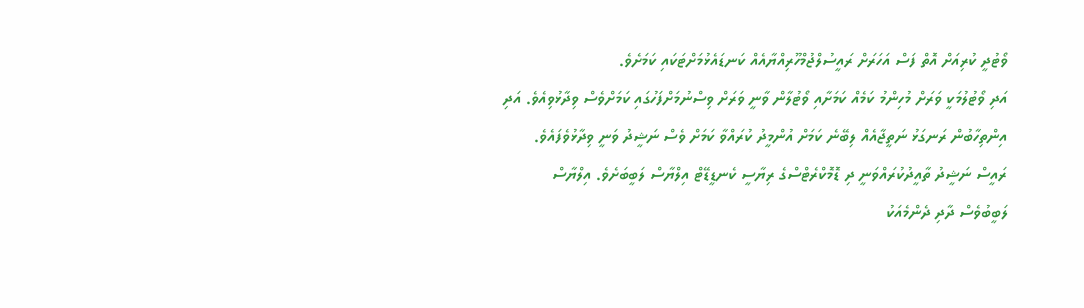ވޯޓުދީ ކުރިއަށް އޮތް ފަސް އަހަރަށް ރައީސުލްޖުމްހޫރިއްޔާއެއް ކަނޑައެޅުމަށްޓަކައި ކަމަށެވެ.
އަދި ވޯޓުލުމަކީ ވަރަށް މުހިންމު ކަމެއް ކަމަށާއި ވޯޓުލާން ވާނީ ވަރަށް ވިސްނުމަށްފަހުގައި ކަމަށްވެސް ވިދާޅުވިއެވެ. އަދި އިންތިހާބުން ރަނގަޅު ނަތީޖާއެއް ލިބޭނެ ކަމަށް އުންމީދު ކުރައްވާ ކަމަށް ވެސް ނަޝީދު ވަނީ ވިދާޅުވެފައެވެ.
ރައީސް ނަޝީދު ތާއީދުކުރައްވަނީ ދި ޑޮމޮކްރެޓްސްގެ ރިޔާސީ ކެނޑީޑޭޓް އިލްޔާސް ލަބީބަށެވެ. އިލްޔާސް ލަބީބުވެސް ދާދި ދެންމެއަކު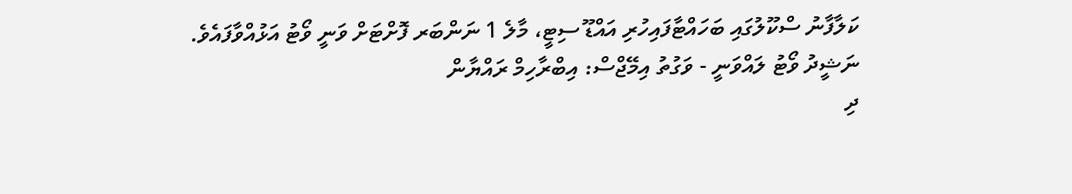ކަލާފާނު ސްކޫލުގައި ބަހައްޓާފައިހުރި އައްޑޫ ސިޓީ، މާލެ 1 ނަންބަރ ފޮށްޓަށް ވަނީ ވޯޓު އަޅުއްވާފައެވެ.
ނަޝީދު ވޯޓު ލައްވަނީ - ވަގުތު އިމޭޖްސް: އިބްރާހިމް ރައްޔާން
ދި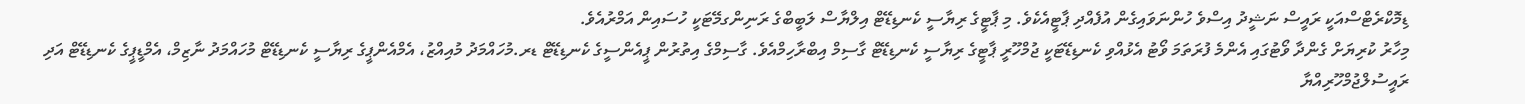ޑިމޮކްރެޓްސްއަކީ ރައީސް ނަޝީދު އިސްވެ ހުންނަވައިގެން އުފެއްދި ޕާޓީއެކެވެ. މި ޕާޓީގެ ރިޔާސީ ކެނޑިޑޭޓް އިލްޔާސް ލަބީބްގެ ރަނިންގމޭޓަކީ ހުސައިން އަމްރުއެވެ.
މިހާރު ކުރިޔަށް ގެންދާ ވޯޓުގައި އެންމެ ފުރަތަމަ ވޯޓު އެޅުއްވި ކެނޑިޑޭޓަކީ ޖުމްހޫރީ ޕާޓީގެ ރިޔާސީ ކެނޑިޑޭޓް ގާސިމް އިބްރާހިމްއެވެ. ގާސިމްގެ އިތުރުން ޕީއެންސީގެ ކެނޑިޑޭޓް ޑރ.މުހައްމަދު މުއިއްޒު، އެމްއެންޕީގެ ރިޔާސީ ކެނޑިޑޭޓް މުހައްމަދު ނާޒިމް، އެމްޑީޕީގެ ކެނޑިޑޭޓް އަދި ރައީސުލްޖުމްހޫރިއްޔާ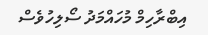އިބްރާހިމް މުހައްމަދު ސޯލިހުވެސް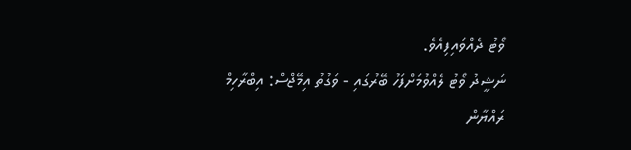ވޯޓު ދެއްވައިފިއެވެ.
ނަޝީދު ވޯޓު ލެއްވުމަށްފަހު ބޭރުގައި - ވަގުތު އިމޭޖްސް: އިބްރާހިމް ރައްޔާން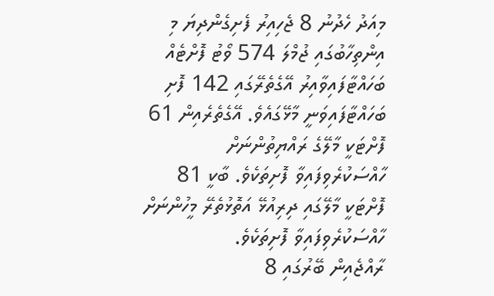މިއަދު ހެދުނު 8 ޖެހިއިރު ފެށިގެންދިޔަ މި އިންތިހާބުގައި ޖުމްލަ 574 ވޯޓު ފޮށްޓެއް ބަހައްޓާފައިވާއިރު އޭގެތެރޭގައި 142 ފޮށި ބަހައްޓާފައިވަނީ މާޅޭގައެވެ. އޭގެތެރެއިން 61 ފޮށްޓަކީ މާލޭގެ ރައްޔިތުންނަށް ހާއްސަކުރެވިފައިވާ ފޮށިތަކެވެ. ބާކީ 81 ފޮށްޓަކީ މާލޭގައި ދިރިއުޅޭ އަތޮޅުތެރޭ މީހުންނަށް ހާއްސަކުރެވިފައިވާ ފޮށިތަކެވެ.
ރާއްޖެއިން ބޭރުގައި 8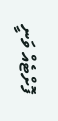ފޮށްޓެއް ވަނީ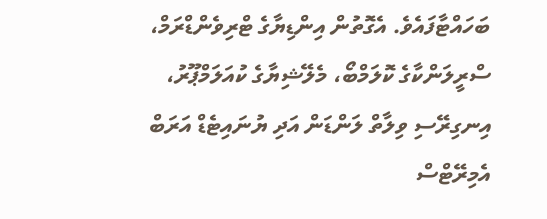ބަހައްޓާފައެވެ. އެގޮތުން އިންޑިޔާގެ ޓްރިވެންޑްރަމް، ސްރީލަންކާގެ ކޮލަމްބޯ، މެލޭޝިޔާގެ ކުއަލަމްޕޫރު، އިނގިރޭސި ވިލާތް ލަންޑަން އަދި ޔުނައިޓެޑް އަރަބް އެމިރޭޓްސް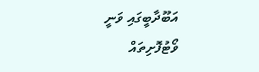އަބޫދާބީގައި ވަނީ ވޯޓުފޮށިތައް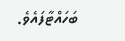ބަހައްޓާފައެވެ.